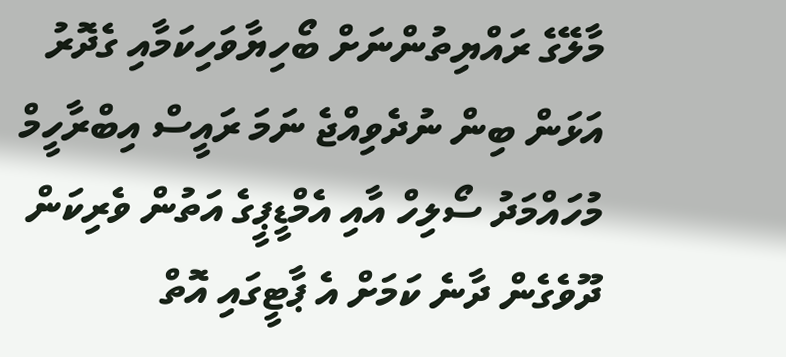މާލޭގެ ރައްޔިތުންނަށް ބޯހިޔާވަހިކަމާއި ގެދޮރު އަޅަން ބިން ނުދެވިއްޖެ ނަމަ ރައީސް އިބްރާހީމް މުހައްމަދު ސޯލިހް އާއި އެމްޑީޕީގެ އަތުން ވެރިކަން ދޫވެގެން ދާނެ ކަމަށް އެ ޕާޓީގައި އޮތް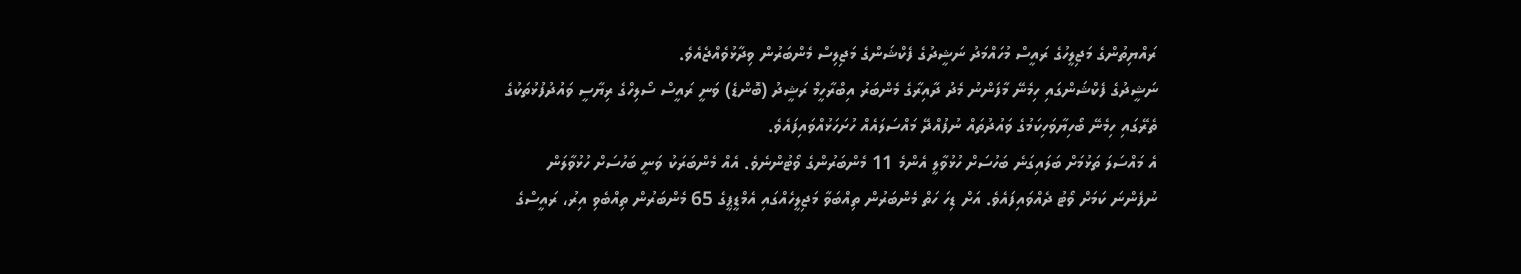ރައްޔިތުންގެ މަޖިލީހުގެ ރައީސް މުހައްމަދު ނަޝީދުގެ ފެކްޝަންގެ މަޖިލިސް މެންބަރުން ވިދާޅުވެއްޖެއެވެ.
ނަޝީދުގެ ފެކްޝަންގައި ހިމެނޭ މާފަންނު މެދު ދާއިރާގެ މެންބަރު އިބްރާހީމް ރަޝީދު (ބޮންޑެ) ވަނީ ރައީސް ސޯލިހްގެ ރިޔާސީ ވައުދުފުޅުތަކުގެ ތެރޭގައި ހިމެނޭ ބޯހިޔާވަހިކަމުގެ ވައުދުތައް ނުފުއްދޭ މައްސަލައެއް ހުށަހަޅުއްވައިފައެވެ.
އެ މައްސަލަ ތަޅުމަށް ބަލައިގަނެ ބަހުސަށް ހުޅުވާލީ އެންމެ 11 މެންބަރުންގެ ވޯޓުންނެވެ. އެއް މެންބަރަކު ވަނީ ބަހުސަށް ހުޅުވާލަން ނުފެންނަ ކަމަށް ވޯޓު ދެއްވައިފައެވެ. އަށް ޑިހަ ހަތް މެންބަރުން ތިއްބަވާ މަޖިލީހެއްގައި އެމްޑީޕީގެ 65 މެންބަރުން ތިއްބެވި އިރު، ރައީސްގެ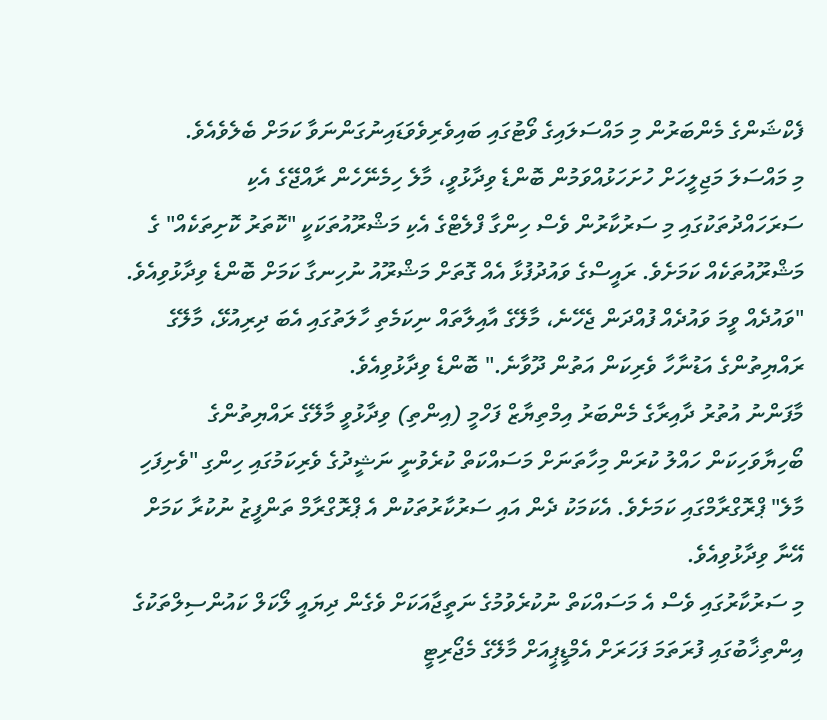ފެކްޝަންގެ މެންބަރުން މި މައްސަލައިގެ ވޯޓުގައި ބައިވެރިވެވަޑައިނުގަންނަވާ ކަމަށް ބެލެވެއެވެ.
މި މައްސަލަ މަޖިލީހަށް ހުށަހަޅުއްވަމުން ބޮންޑެ ވިދާޅުވީ، މާލެ ހިމެނޭހެން ރާއްޖޭގެ އެކި ސަރަހައްދުތަކުގައި މި ސަރުކާރުން ވެސް ހިންގާ ފްލެޓްގެ އެކި މަޝްރޫއުތަކަކީ "ކޮތަރު ކޮށިތަކެއް" ގެ މަޝްރޫއުތަކެއް ކަމަށެވެ. ރައީސްގެ ވައުދުފުޅާ އެއް ގޮތަށް މަޝްރޫއު ނުހިނގާ ކަމަށް ބޮންޑެ ވިދާޅުވިއެވެ.
"ވައުދެއް ވީމަ ވައުދެއް ފުއްދަން ޖެހޭނެ، މާލޭގެ އާއިލާތައް ނިކަމެތި ހާލަތުގައި އެބަ ދިރިއުޅޭ، މާލޭގެ ރައްޔިތުންގެ އަޑުނާހާ ވެރިކަން އަތުން ދޫވާނެ." ބޮންޑެ ވިދާޅުވިއެވެ.
މާފަންނު އުތުރު ދާއިރާގެ މެންބަރު އިމްތިޔާޒް ފަހްމީ (އިންތި) ވިދާޅުވީ މާލޭގެ ރައްޔިތުންގެ ބޯހިޔާވަހިކަން ހައްލު ކުރަން މިހާތަނަށް މަސައްކަތް ކުރެވުނީ ނަޝީދުގެ ވެރިކަމުގައި ހިންގި "ވެށިފަހި މާލެ" ޕްރޮގްރާމްގައި ކަމަށެވެ. އެކަމަކު ދެން އައި ސަރުކާރުތަކުން އެ ޕްރޮގްރާމް ތަންފީޒު ނުކުރާ ކަމަށް އޭނާ ވިދާޅުވިއެވެ.
މި ސަރުކާރުގައި ވެސް އެ މަސައްކަތް ނުކުރެވުމުގެ ނަތީޖާއަކަށް ވެގެން ދިޔައީ ލޯކަލް ކައުންސިލްތަކުގެ އިންތިޚާބުގައި ފުރަތަމަ ފަހަރަށް އެމްޑީޕީއަށް މާލޭގެ މެޖޯރިޓީ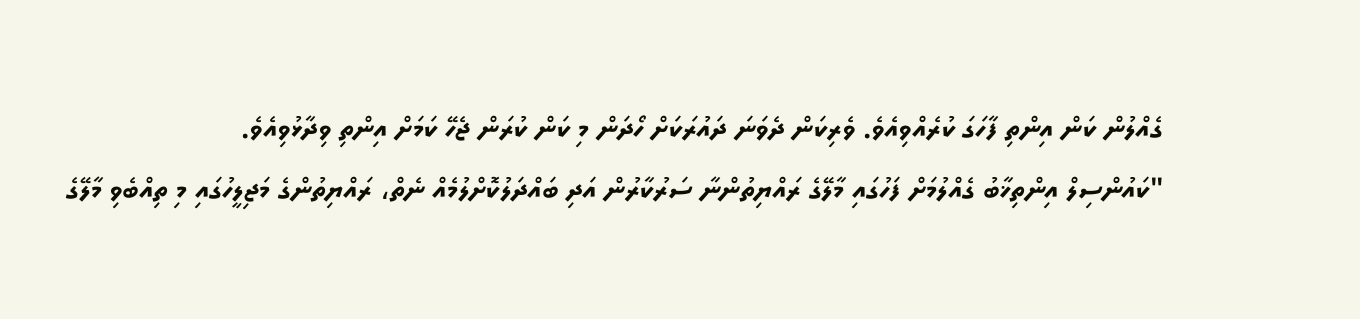ގެއްލުން ކަން އިންތި ފާހަގަ ކުރެއްވިއެވެ. ވެރިކަން ދެވަނަ ދައުރަކަށް ހޯދަން މި ކަން ކުރަން ޖެހޭ ކަމަށް އިންތި ވިދާޅުވިއެވެ.
"ކައުންސިލް އިންތިޚާބު ގެއްލުމަށް ފަހުގައި މާލޭގެ ރައްޔިތުންނާ ސަރުކާރުން އަދި ބައްދަލުކޮށްލުމެއް ނެތް، ރައްޔިތުންގެ މަޖިލީހުގައި މި ތިއްބެވި މާލޭގެ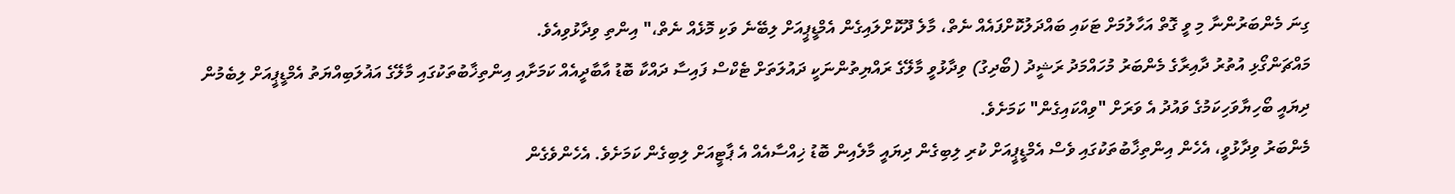ގިނަ މެންބަރުންނާ މި ވީ ގޮތް އަހާލުމަށް ޓަކައި ބައްދަލުކޮށްފައެއް ނެތް، މާލެ ދޫކޮށްލައިގެން އެމްޑީޕީއަށް ލިބޭނެ ވަކި މޮޅެއް ނެތް،" އިންތި ވިދާޅުވިއެވެ.
މައްޗަންގޯޅި އުތުރު ދާއިރާގެ މެންބަރު މުހައްމަދު ރަޝީދު (ބޯދިގު) ވިދާޅުވީ މާލޭގެ ރައްޔިތުންނަކީ ދައުލަތަށް ޓެކްސް ފައިސާ ދައްކާ ބޮޑު އާބާދީއެއް ކަމަށާއި އިންތިޚާބުތަކުގައި މާލޭގެ އަޣުލަބިއްޔަތު އެމްޑީޕީއަށް ލިބެމުން ދިޔައީ ބޯހިޔާވަހިކަމުގެ ވައުދު އެ ވަރަށް "ވިއްކައިގެން" ކަމަށެވެ.
މެންބަރު ވިދާޅުވީ، އެހެން އިންތިޚާބުތަކުގައި ވެސް އެމްޑީޕީއަށް ކުރި ލިބިގެން ދިޔައީ މާލެއިން ބޮޑު ޚިއްސާއެއް އެ ޕާޓީއަށް ލިބިގެން ކަމަށެވެ. އެހެންވެގެން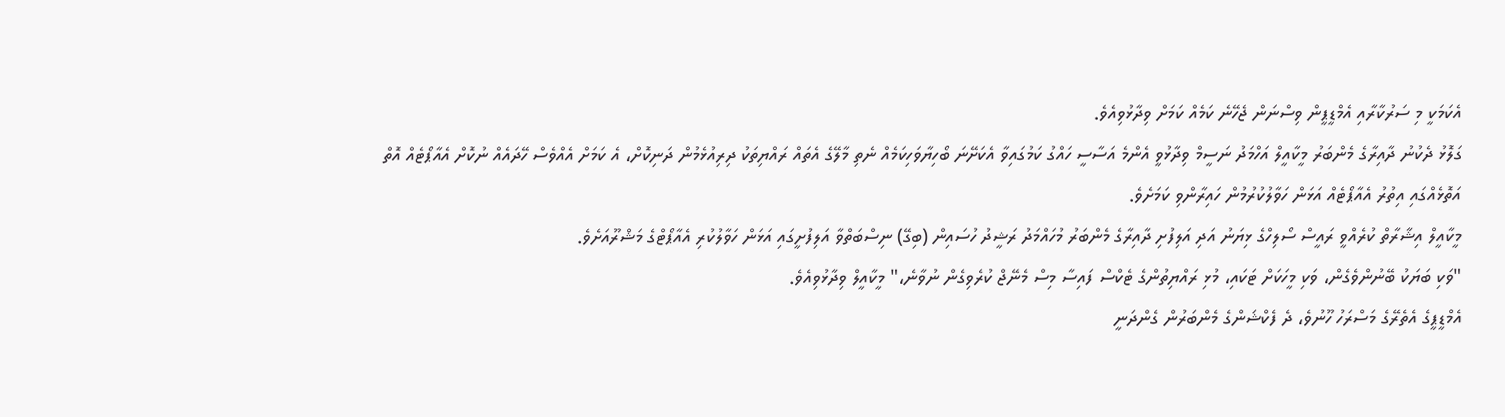އެކަމަކީ މި ސަރުކާރާއި އެމްޑީޕީން ވިސްނަން ޖެހޭނެ ކަމެއް ކަމަށް ވިދާޅުވިއެވެ.
ގަލޮޅު ދެކުނު ދާއިރާގެ މެންބަރު މީކާއީލް އަހްމަދު ނަސީމް ވިދާޅުވީ އެންމެ އަސާސީ ހައްގު ކަމުގައިވާ އެކަށޭނަ ބޯހިޔާވަހިކަމެއް ނެތި މާލޭގެ އެތައް ރައްޔިތަކު ދިރިއުޅެމުން ދަނިކޮށް، އެ ކަމަށް އެއްވެސް ހޭދައެއް ނުކޮށް އެއާޕޯޓެއް އޮތް އަތޮޅެއްގައި އިތުރު އެއާޕޯޓެއް އަޅަން ހަވާލުކުރުމުން ހައިރާންވި ކަމަށެވެ.
މީކާއީލް އިޝާރާތް ކުރެއްވީ ރައީސް ސޯލިހްގެ ޅިޔަނު އަދި އަލިފުށި ދާއިރާގެ މެންބަރު މުހައްމަދު ރަޝީދު ހުސައިން (ބިގޭ) ނިސްބަތްވާ އަލިފުށީގައި އަޅަން ހަވާލުކުރި އެއާޕޯޓްގެ މަޝްރޫއަށެވެ.
"ވަކި ބަޔަކު ބޭނުންވެގެން، ވަކި މީހަކަށް ޓަކައި، މުޅި ރައްޔިތުންގެ ޓެކްސް ފައިސާ މިސް މެނޭޖް ކުރެވިގެން ނުވާނެ،" މީކާއީލް ވިދާޅުވިއެވެ.
އެމްޑީޕީގެ އެތެރޭގެ މަސްރަހު ހޫނުވެ، ދެ ފެކްޝަންގެ މެންބަރުން ގެންދަނީ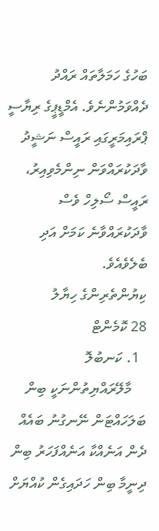ބަހުގެ ހަމަލާތައް ރައްދު ދެއްވަމުންނެވެ. އެމްޑީޕީގެ ރިޔާސީ ޕްރައިމަރީގައި ރައީސް ނަޝީދު ވާދަކުރައްވަން ނިންމެވިއިރު، ރައީސް ސޯލިހް ވެސް ވާދަކުރައްވާނެ ކަމަށް އަދި ބެލެވެއެވެ.
ކިޔުންތެރިންގެ ހިޔާލު
28 ކޮމެންޓް
  1. ކަނބުލޮ
    މާލޭރައްޔިތުންނަކީ ބިން ބަލަހައްޓަން ނޭނގުނު ބައެއް ދެން އަނެއްކާ އަނެއްފަހަރު ބިން ދިނީމާ ބިން ހަދައިގެން ކުއްޔަށް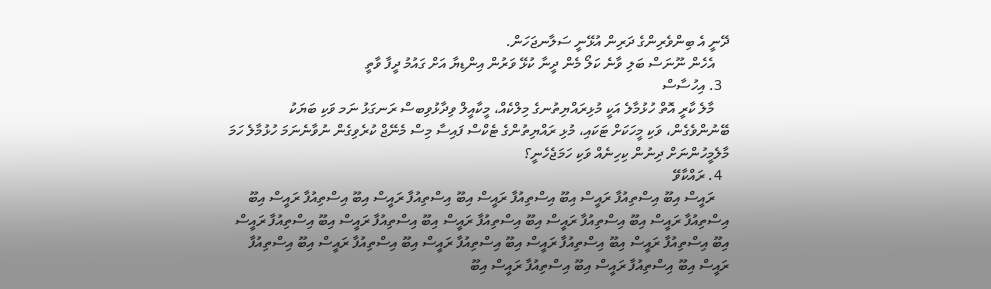ދޭނީ އެ ބިންވެރިންގެ ދަރިން އުޅޭނީ ސަލާނޖަހަން.
    އެހެން ނޫނަސް ބަލި ވާނެ ކަލޯ މެން ދީނާ ކުޅޭ ވަރުން އިންޑިޔާ އަށް ގައުމު ދީފާ ވާތީ
  3. އިހުސާސް
    މާލެ ކާރީ އޮތް ހުޅުމާލެ އަކީ މުޅިރައްޔިތުނގެ މިލްކެއް، މީކާއީލް ވިދާޅުވިބސް ރަނގަޅު ނަމ ވަކި ބަޔަކު ބޭނުންވެގެން، ވަކި މީހަކަށް ޓަކައި، މުޅި ރައްޔިތުންގެ ޓެކްސް ފައިސާ މިސް މެނޭޖް ކުރެވިގެން ނުވާނެނަމަ ހުޅުމާލެ ހަމަ މާލެމީހުންނަށް ދިނުން ކިހިނެއް ވަކި ހަމަޖެހެނީ؟
  4. ރައްކާވޭ
    ރައީސް އިބޫ އިސްތިއުފާ ރައީސް އިބޫ އިސްތިއުފާ ރައީސް އިބޫ އިސްތިއުފާ ރައީސް އިބޫ އިސްތިއުފާ ރައީސް އިބޫ އިސްތިއުފާ ރައީސް އިބޫ އިސްތިއުފާ ރައީސް އިބޫ އިސްތިއުފާ ރައީސް އިބޫ އިސްތިއުފާ ރައީސް އިބޫ އިސްތިއުފާ ރައީސް އިބޫ އިސްތިއުފާ ރައީސް އިބޫ އިސްތިއުފާ ރައީސް އިބޫ އިސްތިއުފާ ރައީސް އިބޫ އިސްތިއުފާ ރައީސް އިބޫ އިސްތިއުފާ ރައީސް އިބޫ އިސްތިއުފާ ރައީސް އިބޫ އިސްތިއުފާ ރައީސް އިބޫ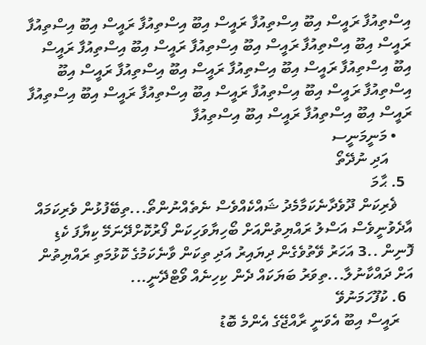އިސްތިއުފާ ރައީސް އިބޫ އިސްތިއުފާ ރައީސް އިބޫ އިސްތިއުފާ ރައީސް އިބޫ އިސްތިއުފާ ރައީސް އިބޫ އިސްތިއުފާ ރައީސް އިބޫ އިސްތިއުފާ ރައީސް އިބޫ އިސްތިއުފާ ރައީސް އިބޫ އިސްތިއުފާ ރައީސް އިބޫ އިސްތިއުފާ ރައީސް އިބޫ އިސްތިއުފާ ރައީސް އިބޫ އިސްތިއުފާ ރައީސް އިބޫ އިސްތިއުފާ ރައީސް އިބޫ އިސްތިއުފާ ރައީސް އިބޫ އިސްތިއުފާ ރައީސް އިބޫ އިސްތިއުފާ ރައީސް އިބޫ އިސްތިއުފާ
    • މަނީމަނީސ
      އަދި ނުދޭތޯ
  5. ޙާމަ
    ޥެރިކަން ދޫވެދާނެކަމާމެދު ޝައްކެއްވެސް ނެތެއްނުންތޯ...ތިބޭފުޅުން ވެރިކަމައް އާދެވުނީވެސް އަސްލު ރައްޔިތުންއަށް ބޯހިޔާވަހިކަން ފޯރުކޮށްދޭނަމޭ ކިޔާފަ ކެޑި ފޮނިން ..3 އަހަރު ވޭތުވެގެން ދިޔައިރު އަދި ތިކަން ވާނެކަމުގެ ކޮޅުމަތި ރައްޔިތުން އަށް ދައްކާނުލާ...ތިވަރު ބަޔަކައް ދެން ކިހިނެއް ވޯޓްދޭނީ...
  6. ކުފޫހަމަނުވޭ
    ރައީސް އިބޫ އެވަނީ ރާއްޖޭގެ އެންމެ ބޮޑު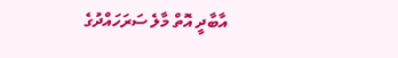އާބާދީ އޮތް މާލެ ސަރަހައްދުގެ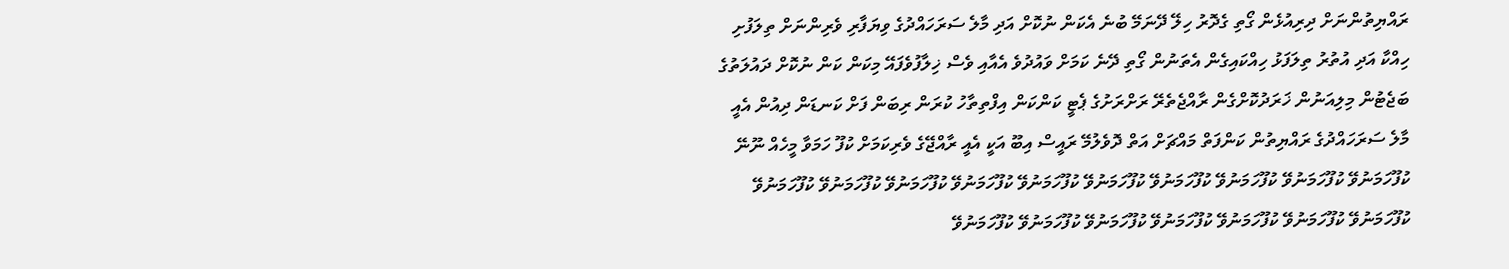ރައްޔިތުންނަށް ދިރިއުޅެން ގޯތި ގެދޮރު ހިލޭ ދޭނަމޭ ބުނެ އެކަން ނުކޮށް އަދި މާލެ ސަރަހައްދުގެ ވިޔަފާރި ވެރިންނަށް ތިލަފުށި ހިއްކާ އަދި އުތުރު ތިލަފަޅު ހިއްކައިގެން އެތަނުން ގޯތި ދޭނެ ކަމަށް ވައުދުވެ އެއާއި ވެސް ޚިލާފުވެފައޭ މިކަން ކަން ނުކޮށް ދައުލަތުގެ ބަޖެޓުން މިލިއަނުން ޚަރަދުކޮށްގެން ރާއްޖެތެރޭ ރަށްރަށުގެ ޕެޓީ ކަންކަން އިފްތިތާހު ކުރަން ރިބަން ފަށް ކަނޑަން ދިއުން އެއީ މާލެ ސަރަހައްދުގެ ރައްޔިތުން ކަންފަތް މައްޗަށް އަތް ދޮވެލުމޭ ރައީސް އިބޫ އަކީ އެއީ ރާއްޖޭގެ ވެރިކަމަށް ކުފޫ ހަމަވާ މީހެއް ނޫނޭ ކުފޫހަމަނުވޭ ކުފޫހަމަނުވޭ ކުފޫހަމަނުވޭ ކުފޫހަމަނުވޭ ކުފޫހަމަނުވޭ ކުފޫހަމަނުވޭ ކުފޫހަމަނުވޭ ކުފޫހަމަނުވޭ ކުފޫހަމަނުވޭ ކުފޫހަމަނުވޭ ކުފޫހަމަނުވޭ ކުފޫހަމަނުވޭ ކުފޫހަމަނުވޭ ކުފޫހަމަނުވޭ ކުފޫހަމަނުވޭ ކުފޫހަމަނުވޭ ކުފޫހަމަނުވޭ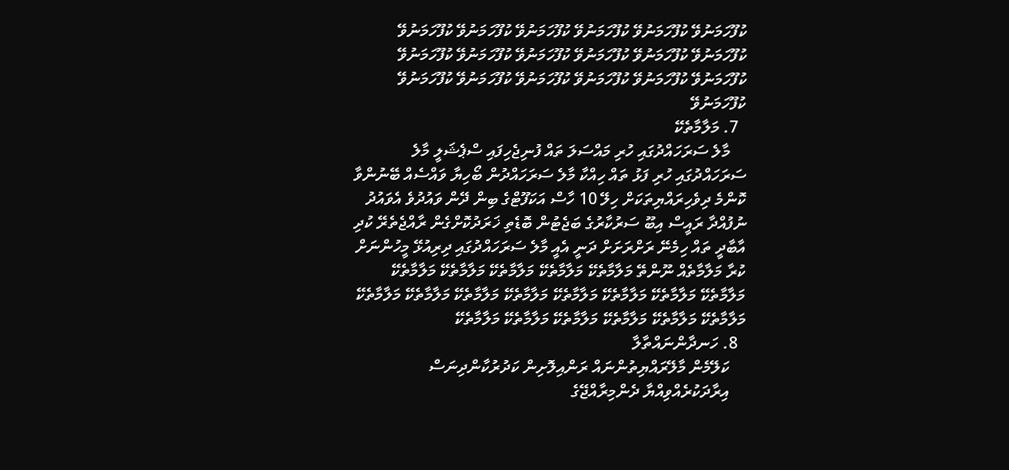ކުފޫހަމަނުވޭ ކުފޫހަމަނުވޭ ކުފޫހަމަނުވޭ ކުފޫހަމަނުވޭ ކުފޫހަމަނުވޭ ކުފޫހަމަނުވޭ ކުފޫހަމަނުވޭ ކުފޫހަމަނުވޭ ކުފޫހަމަނުވޭ ކުފޫހަމަނުވޭ ކުފޫހަމަނުވޭ ކުފޫހަމަނުވޭ ކުފޫހަމަނުވޭ ކުފޫހަމަނުވޭ ކުފޫހަމަނުވޭ ކުފޫހަމަނުވޭ ކުފޫހަމަނުވޭ ކުފޫހަމަނުވޭ ކުފޫހަމަނުވޭ
  7. މަލާމާތެކޭ
    މާލެ ސަރަހައްދުގައި ހުރި މައްސަލަ ތައް ފުނިޖެހިފައި ސްޕެޝަލީ މާލެ ސަރަހައްދުގައި ހުރި ފަޅު ތައް ހިއްކާ މާލެ ސަރަހައްދުން ބޯހިޔާ ވައްސެއް ބޭނުންވާ ކޮންމެ ދިވެހިރައްޔިތަކަށް ހިލޭ 10 ހާސް އަކަފޫޓްގެ ބިން ދޭން ވައުދުވެ އެވައުދު ނުފުއްދާ ރައީސް އިބޫ ސަރުކާރުގެ ބަޖެޓުން ބޮޑެތި ޚަރަދުކޮށްގެން ރާއްޖެތެރޭ ކުދި އާބާދީ ތައް ހިމެނޭ ރަށްރަށަށް ދަނީ އެއީ މާލެ ސަރަހައްދުގައި ދިރިއުޅޭ މީހުންނަށް ކުރާ މަލާމާތެއް ނޫންތޭ މަލާމާތެކޭ މަލާމާތެކޭ މަލާމާތެކޭ މަލާމާތެކޭ މަލާމާތެކޭ މަލާމާތެކޭ މަލާމާތެކޭ މަލާމާތެކޭ މަލާމާތެކޭ މަލާމާތެކޭ މަލާމާތެކޭ މަލާމާތެކޭ މަލާމާތެކޭ މަލާމާތެކޭ މަލާމާތެކޭ މަލާމާތެކޭ މަލާމާތެކޭ މަލާމާތެކޭ މަލާމާތެކޭ
  8. ހަނދާންނައްތާލާ
    ކަލޭމެން މާލޭރައްޔިތުންނައް ރަންއިލޮށިން ކަދުރުކާންދިނަސް
    އިރާދަކުރެއްވިއްޔާ ދެންމިރާއްޖޭގެ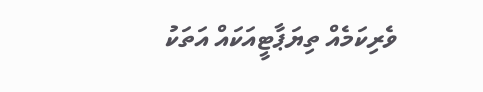ވެރިކަމެއް ތިޔަޕާޓީއަކައް އަތަކު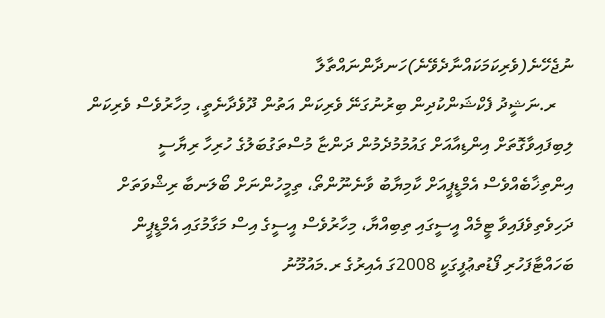ނުޖެހޭނެ(ވެރިކަމަކައްނާދެވޭނެ)ހަނދާންނައްތާލާ
    ރ.ނަޝީދު ފެކްޝަންކުދިން ބިރުނުގަނޭ ވެރިކަން އަތުން ދޫވެދާނެތީ، މިހާރުވެސް ވެރިކަން ލިބިފައިވާގޮތަށް އިންޑިއާއަށް ގައުމުމުދެމުން ދަންޏާ މުސްތަގުބަލުގެ ހުރިހާ ރިޔާސީ އިންތިޚާބެއްވެސް އެމްޑީޕީއަށް ކާމިޔާބު ވާނެނޫންތޯ، ތިމީހުންނަށް ބޯލަނބާ ރިޝްވަތަށް ދަހިވެތިވެފައިވާ ޓީމެއް އީސީގައި ތިބިއްޔާ، މިހާރުވެސް އީސީގެ އިސް މަގާމުގައި އެމްޑީޕީން ބަހައްޓާފަހުރި ފޯޑުތޢުފީގަކީ 2008ގަ އެއިރުގެ ރ.މައުމޫނު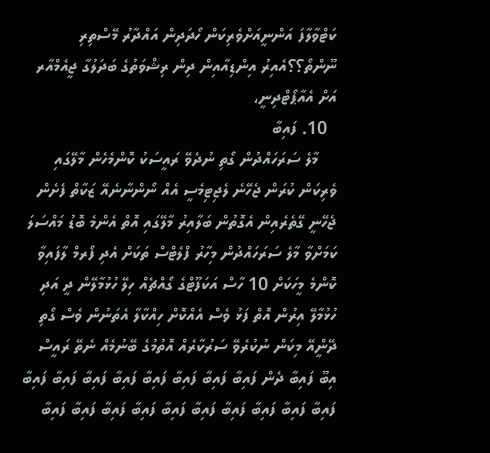ކަޓްވާލާފަ އަންނީއަށްވެރިކަން ހޯދަދިން އައްދާރު މޭސްތިރި ނޫންތޯ؟؟އެއިރު އިންޑިއާއިން ދިން ރިޝްވަތުގެ ބަދަލުގާ ޖީއެމްއާރ އަށް އެއާޕޯޓްދިނީ،
  10. ފައިބާ
    މާލެ ސަރަހައްދުން ގޯތި ނުދެވޭ ރައީސަކު ކޮންމެހެން މާލޭގައި ވެރިކަން ކުރަން ޖެހޭނެ ލެޖިޓިމެސީ އެއް ނޯންނާނެއޭ ޒަކާތް ފެށެން ޖެހޭނީ ގޭތެރެއިން އެގޮތުން ބަލާއިރު މާލޭގައި އޮތް އެންމެ ބޮޑު މައްސަލަ ކަމަށްވާ މާލެ ސަރަހައްދުން މިހާރު ފްލެޓްސް ތަކަށް އެދި ފޯރމް ލާފައިވާ ކޮންމެ މީހަކަށް 10 ހާސް އަކަފޫޓްގެ ގޯއްޗެއް ހިލޭ ހުޅުމާލޭން ދީ އަދި ހުޅުމާލޭ އިރުން އޮތް ފަޅު ވެސް އެއްކޮށް ހިއްކާލާ އެތަނުން ވެސް ގޯތި ދޭންީއޭ މިކަން ނުކުރެވޭ ސަރުކާރެއް އޮތުމުގެ ބޭނުމެއް ނެތޭ ރައީސް އިބޫ ފައިބާ ދެން ފައިބާ ފައިބާ ފައިބާ ފައިބާ ފައިބާ ފައިބާ ފައިބާ ފައިބާ ފައިބާ ފައިބާ ފައިބާ ފައިބާ ފައިބާ ފައިބާ ފައިބާ ފައިބާ ފައިބާ ފައިބާ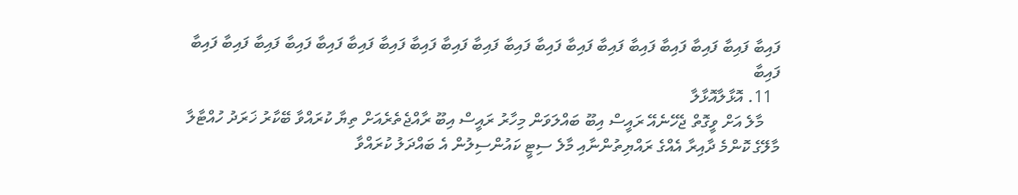ފައިބާ ފައިބާ ފައިބާ ފައިބާ ފައިބާ ފައިބާ ފައިބާ ފައިބާ ފައިބާ ފައިބާ ފައިބާ ފައިބާ ފައިބާ ފައިބާ ފައިބާ ފައިބާ ފައިބާ ފައިބާ ފައިބާ ފައިބާ
  11. އޮޅާލާއޮޅާލާ
    މާލެ އަށް ވީގޮތް ޖެހޭނެއޭ ރައީސް އިބޫ ބައްލަވަން މިހާރު ރައީސް އިބޫ ރާއްޖެތެރެއަށް ތިޔާ ކުރައްވާ ބޭކާރު ޚަރަދު ހުއްޓާލާ މާލޭގެ ކޮންމެ ދާއިރާ އެއްގެ ރައްޔިތުންނާއި މާލެ ސިޓީ ކައުންސިލުން އެ ބައްދަލު ކުރައްވާ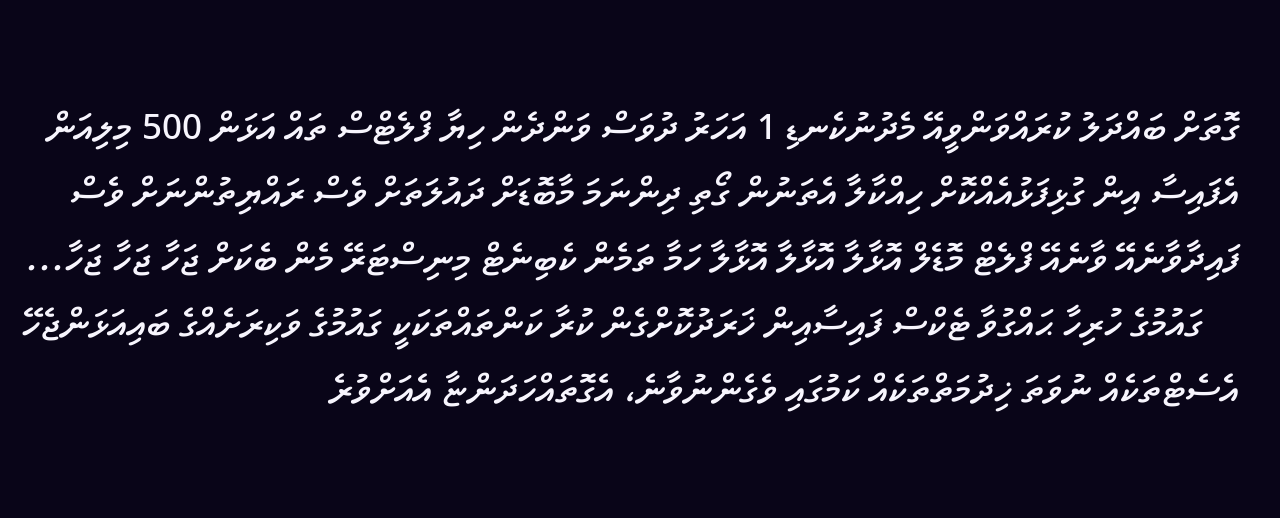ގޮތަށް ބައްދަލު ކުރައްވަންވީއޭ މެދުނުކެނޑި 1 އަހަރު ދުވަސް ވަންދެން ހިޔާ ފްލެޓްސް ތައް އަޅަން 500 މިލިއަން އެފައިސާ އިން ގުޅިފަޅުއެއްކޮށް ހިއްކާލާ އެތަނުން ގޯތި ދިންނަމަ މާބޮޑަށް ދައުލަތަށް ވެސް ރައްޔިތުންނަށް ވެސް ފައިދާވާނެއޭ ވާނެއޭ ފްލެޓް މޮޑެލް އޮޅާލާ އޮޅާލާ އޮޅާލާ ހަމާ ތަމެން ކެބިނެޓް މިނިސްޓަރޭ މެން ބެކަށް ޖަހާ ޖަހާ ޖަހާ...
    ގައުމުގެ ހުރިހާ ޙައްގުވާ ޓެކްސް ފައިސާއިން ޚަރަދުކޮށްގެން ކުރާ ކަންތައްތަކަކީ ގައުމުގެ ވަކިރަށެއްގެ ބައިއަޅަންޖެހޭ އެސެޓްތަކެއް ނުވަތަ ޚިދުމަތްތަކެއް ކަމުގައި ވެގެންނުވާނެ، އެގޮތައްހަދަންޏާ އެއަށްވުރެ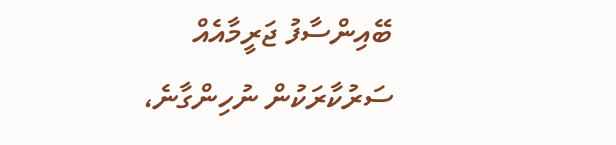ބޭއިންސާފު ޖަރީމާއެއް ސަރުކާރަކުން ނުހިންގާނެ،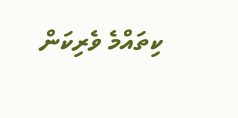ކިތައްމެ ވެރިކަން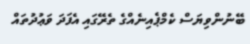ބޭނުންވިޔަސް ކެމްޕެއިނެއްގެ ތެރޭގައި އެފަދަ ވަޢުދުތައް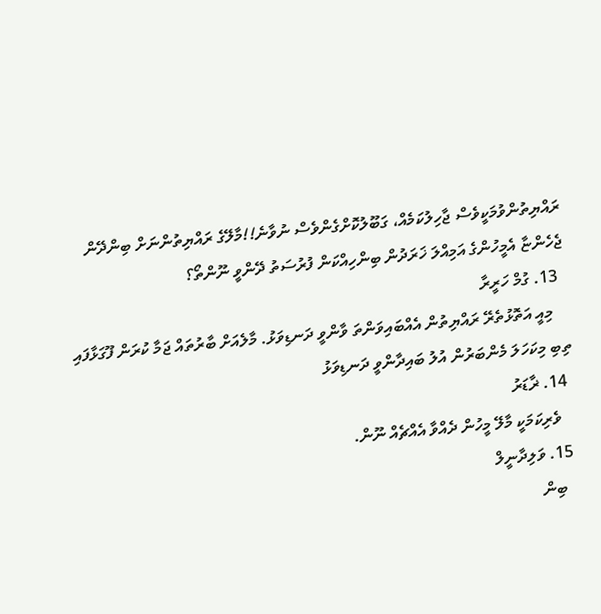ރައްޔިތުންވުމަކީވެސް ޖާހިލުކަމެއް، ގަބޫލުކޮށްގެންވެސް ނުވާނެ!!މާލޭގެ ރައްޔިތުންނަށް ބިންދޭން ޖެހެންޏާ އެމީހުންގެ އަމިއްލަ ޚަރަދުން ބިންހިއްކަން ފުރުސަތު ދޭންވީ ނޫންތޯ؟
  13. ގުމް ހަރީރާ
    މިއީ އަތޮޅުތެރޭ ރައްޔިތުން އެއްބައިވަންތަ ވާންވީ ދަނޑިވަޅު. މާލެއަށް ބާރުތައް ޖަމާ ކުރަން ފޫގަޅާފައި ތިބި މިކަހަލަ މެންބަރުން އުލު ބައިދާންވީ ދަނޑިވަޅު
  14. ޜާޑަރު
    ވެރިކަމަކީ މާލޭ މީހުން ދެއްވާ އެއްޗެއް ނޫން.
  15. ވަލިދާނީލް
    ބިން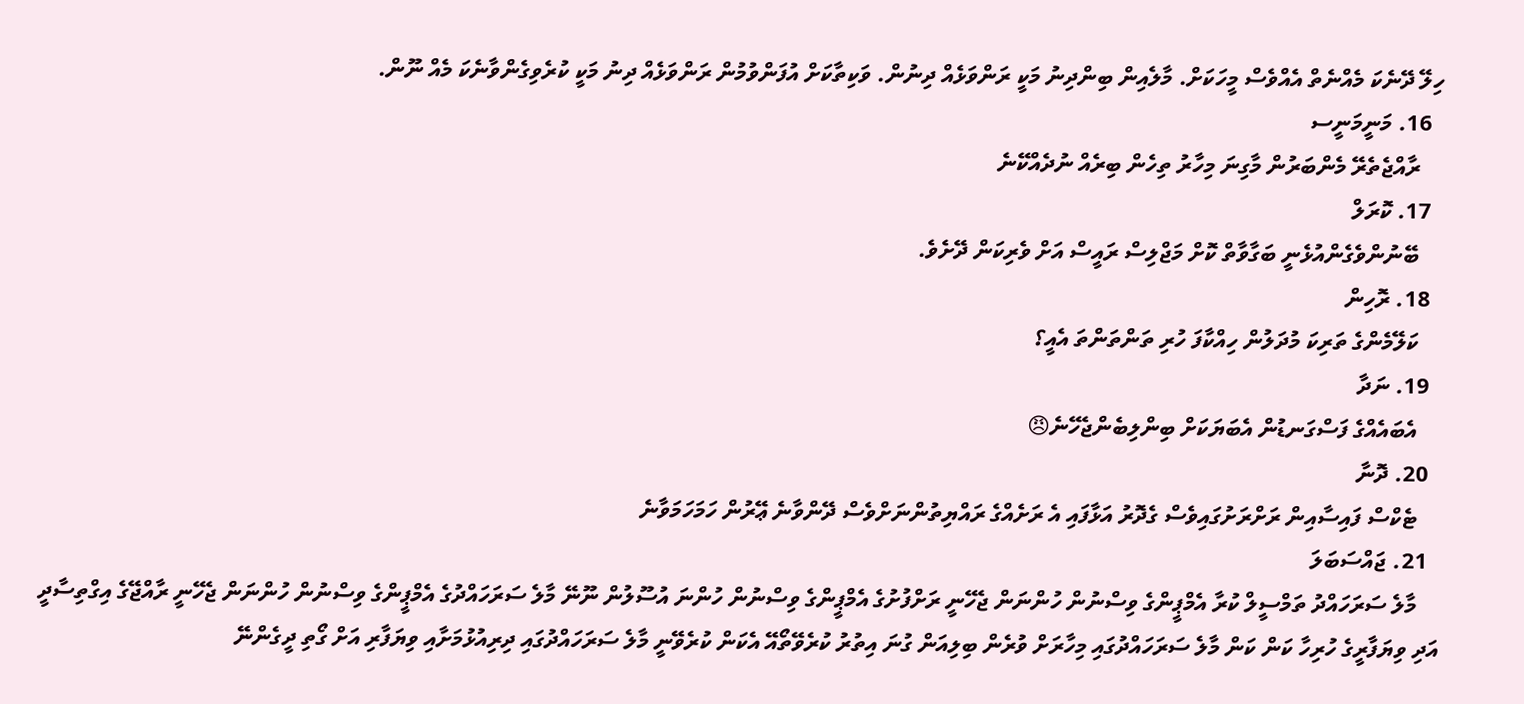ހިލޭ ދޭނެކަ މެއްނެތް އެއްވެސް މީހަކަށް. މާލެއިން ބިންދިނު މަކީ ރަންވަޅެއް ދިނުން. ވަކިތާކަށް އުފަންވުމުން ރަންވަޅެއް ދިނު މަކީ ކުރެވިގެންވާނެކަ މެއް ނޫން.
  16. މަނީމަނީސ
    ރާއްޖެތެރޭ މެންބަރުން މާގިނަ މިހާރު ތިހެން ބިރެއް ނުދެއްކޭނެ
  17. ކޮރަލް
    ބޭނުންވެގެންއުޅެނީ ބަގާވާތް ކޮށް މަޖްލިސް ރައީސް އަށް ވެރިކަން ދޭށެވެ.
  18. ރޮހިން
    ކަލޭމެންގެ ތަރިކަ މުދަލުން ހިއްކާފަ ހުރި ތަންތަންތަ އެއީ؟
  19. ނަދާ
    އެބައެއްގެ ފަސްގަނޑުން އެބަޔަކަށް ބިންލިބެންޖެހޭނެ😠
  20. ދޮނާ
    ޓެކްސް ފައިސާއިން ރަށްރަށުގައިވެސް ގެދޮރު އަޅާފައި އެ ރަށެއްގެ ރައްޔިތުންނަށްވެސް ދޭންވާނެ ޢޭރުން ހަމަހަމަވާނެ
  21. ޖައްސަބަލަ
    މާލެ ސަރަހައްދު ތަމްސީލް ކުރާ އެމްޕީންގެ ވިސްނުން ހުންނަން ޖެހޭނީ ރަށްފުށުގެ އެމްޕީންގެ ވިސްނުން ހުންނަ އުސޫލުން ނޫނޭ މާލެ ސަރަހައްދުގެ އެމްޕީންގެ ވިސްނުން ހުންނަން ޖެހޭނީ ރާއްޖޭގެ އިގްތިސާދީ އަދި ވިޔަފާރީގެ ހުރިހާ ކަން ކަން މާލެ ސަރަހައްދުގައި މިހާރަށް ވުރެން ބިލިއަން ގުނަ އިތުރު ކުރެވޭތޯއޭ އެކަން ކުރެވޭނީ މާލެ ސަރަހައްދުގައި ދިރިއުޅުމަށާއި ވިޔަފާރި އަށް ގޯތި ދީގެންނޭ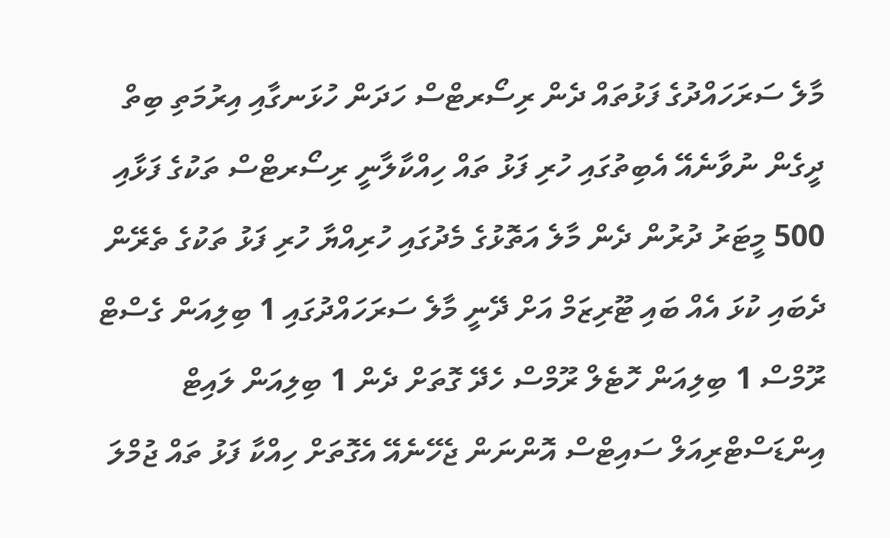މާލެ ސަރަހައްދުގެ ފަޅުތައް ދެން ރިސޯރޓްސް ހަދަން ހުޅަނގާއި އިރުމަތި ބިތް ދީގެން ނުވާނެއޭ އެބިތުގައި ހުރި ފަޅު ތައް ހިއްކާލާނީ ރިސޯރޓްސް ތަކުގެ ފަޅާއި 500 މީޓަރު ދުރުން ދެން މާލެ އަތޮޅުގެ މެދުގައި ހުރިއްޔާ ހުރި ފަޅު ތަކުގެ ތެރޭން ދެބައި ކުޅަ އެއް ބައި ޓޫރިޒަމް އަށް ދޭނީ މާލެ ސަރަހައްދުގައި 1 ބިލިއަން ގެސްޓް ރޫމްސް 1 ބިލިއަން ހޮޓެލް ރޫމްސް ހެދޭ ގޮތަށް ދެން 1 ބިލިއަން ލައިޓް އިންޑަސްޓްރިއަލް ސައިޓްސް އޮންނަން ޖެހޭނެއޭ އެގޮތަށް ހިއްކާ ފަޅު ތައް ޖުމްލަ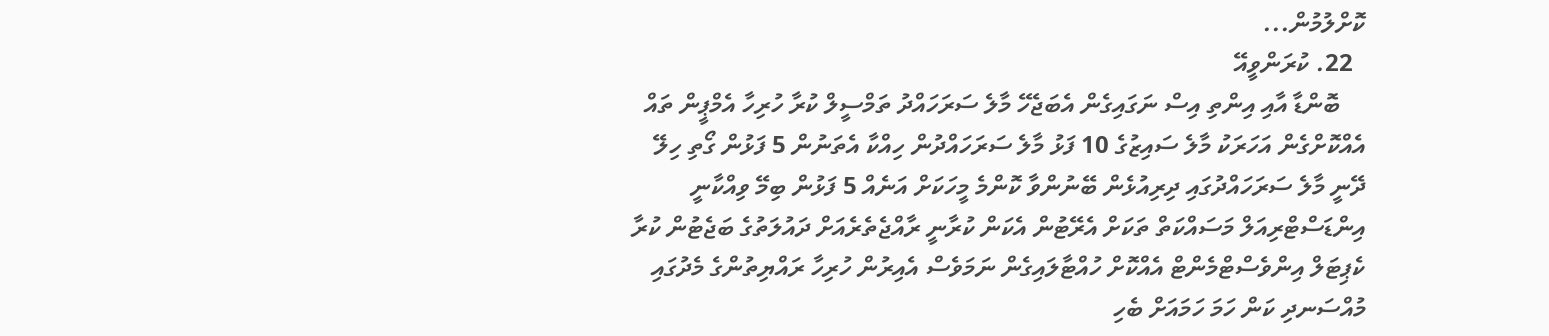ކޮށްލުމުން...
  22. ކުރަންވީއޭ
    ބޮންޑާ އާއި އިންތި އިސް ނަގައިގެން އެބަޖެހޭ މާލެ ސަރަހައްދު ތަމްސީލް ކުރާ ހުރިހާ އެމްޕީން ތައް އެއްކޮށްގެން އަހަރަކު މާލެ ސައިޒުގެ 10 ފަޅު މާލެ ސަރަހައްދުން ހިއްކާ އެތަނުން 5 ފަޅުން ގޯތި ހިލޭ ދޭނީ މާލެ ސަރަހައްދުގައި ދިރިއުޅެން ބޭނުންވާ ކޮންމެ މީހަކަށް އަނެއް 5 ފަޅުން ބިމޭ ވިއްކާނީ އިންޑަސްޓްރިއަލް މަސައްކަތް ތަކަށް އެރޭޓުން އެކަން ކުރާނީ ރާއްޖެތެރެއަށް ދައުލަތުގެ ބަޖެޓުން ކުރާ ކެޕިޓަލް އިންވެސްޓްމެންޓް އެއްކޮށް ހުއްޓާލައިގެން ނަމަވެސް އެއިރުން ހުރިހާ ރައްޔިތުންގެ މެދުގައި މުއްސަނދި ކަން ހަމަ ހަމައަށް ބެހި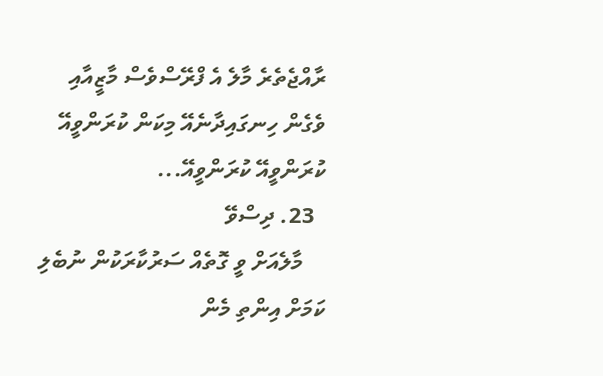ރާއްޖެތެރެ މާލެ އެ ފްރޭސްވެސް މާޒީއާއި ވެގެން ހިނގައިދާނެއޭ މިކަން ކުރަންވީއޭ ކުރަންވީއޭ ކުރަންވީއޭ...
  23. ދިސްވޭ
    މާލެއަށް ވީ ގޮތެއް ސަރުކާރަކުން ނުބެލި ކަމަށް އިންތި މެން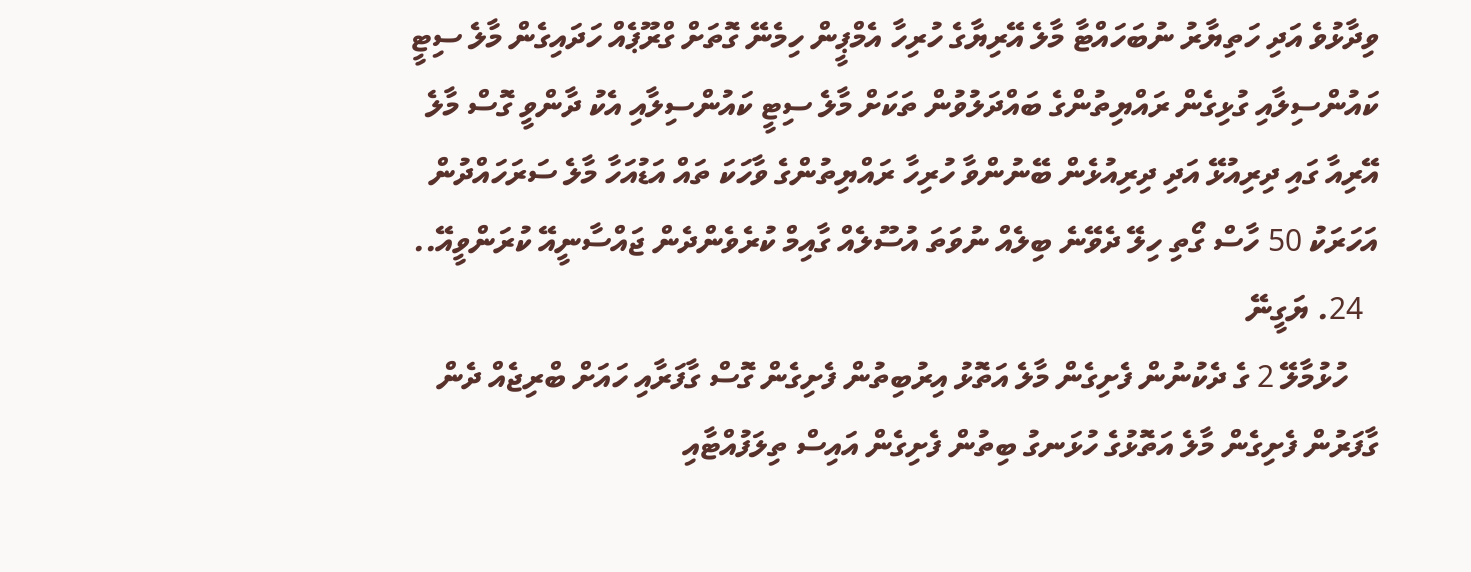ވިދާޅުވެ އަދި ހަތިޔާރު ނުބަހައްޓާ މާލެ އޭރިޔާގެ ހުރިހާ އެމްޕީން ހިމެނޭ ގޮތަށް ގްރޫޕެއް ހަދައިގެން މާލެ ސިޓީ ކައުންސިލާއި ގުޅިގެން ރައްޔިތުންގެ ބައްދަލުވުން ތަކަށް މާލެ ސިޓީ ކައުންސިލާއި އެކު ދާންވީ ގޮސް މާލެ އޭރިއާ ގައި ދިރިއުޅޭ އަދި ދިރިއުޅެން ބޭނުންވާ ހުރިހާ ރައްޔިތުންގެ ވާހަކަ ތައް އަޑުއަހާ މާލެ ސަރަހައްދުން އަހަރަކު 50 ހާސް ގޯތި ހިލޭ ދެވޭނެ ބިލެއް ނުވަތަ އުސޫލެއް ގާއިމް ކުރެވެންދެން ޖައްސާނީއޭ ކުރަންވީއޭ..
  24. ޔަގީނޭ
    ހުޅުމާލޭ 2 ގެ ދެކުނުން ފެށިގެން މާލެ އަތޮޅު އިރުބިތުން ފެށިގެން ގޮސް ގާފަރާއި ހައަށް ބްރިޖެއް ދެން ގާފަރުން ފެށިގެން މާލެ އަތޮޅުގެ ހުޅަނގު ބިތުން ފެށިގެން އައިސް ތިލަފުއްޓާއި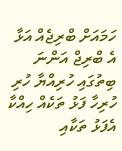ހަމައަށް ބްރިޖެއް އަޅާ އެ ބްރިޖް އަންނަ ބިތުގައި ހުރިއްޔާ ހުރި ހުރިހާ ފަޅު ތަކެއް ހިއްކާ އެފަޅު ތަކާއި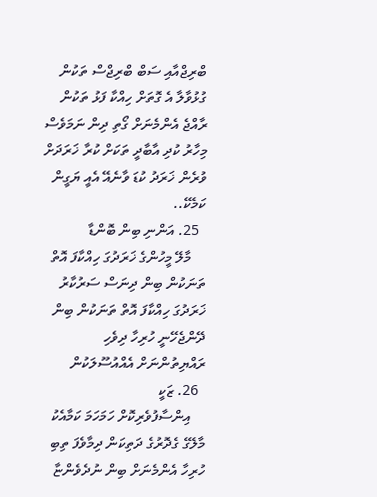ބްރިޖްއާއި ސަބް ބްރިޖްސް ތަކުން ގުޅުވާލާ އެ ގޮތަށް ހިއްކާ ފަޅު ތަކުން ރާއްޖެ އެންމެނަށް ގޯތި ދިން ނަމަވެސް މިހާރު ކުދި އާބާދީ ތަކަށް ކުރާ ޚަރަދަށް ވުރެން ޚަރަދު ކުޑަ ވާނެއޭ އެއީ ޔަގީން ކަމެކޭ..
  25. އަންނި ބިން ބޮންޑާ
    މާލޭ މީހުންގެ ޚަރަދުގަ ހިއްކާފަ އޮތް ތަނަކުން ބިން ދިނަސް ސަރުކާރު ޚަރަދުގަ ހިއްކާފަ އޮތް ތަނަކުން ބިން ދޭންޖެހޭނީ ހުރިހާ ދިވެހި ރައްޔިތުންނަށް އެއްއުސޫލަކުން
  26. ޒަކީ
    އިންސާފުވެރިކޮށް ހަމަހަމަ ކަމާއެކު މާލޭގެ ގެދޮރުގެ ދަތިކަން ދިމާވެފަ ތިބި ހުރިހާ އެންމެނަށް ބިން ނުދެވެންޏާ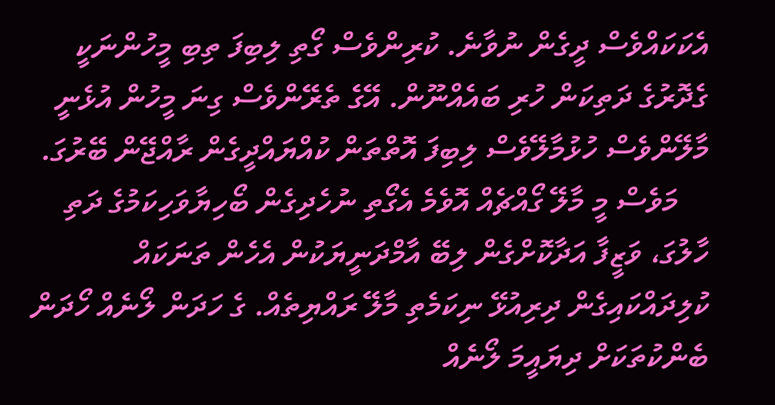އެކަކައްވެސް ދީގެން ނުވާނެ. ކުރިންވެސް ގޯތި ލިބިފަ ތިބި މީހުންނަކީ ގެދޮރުގެ ދަތިކަން ހުރި ބައެއްނޫން. އޭގެ ތެރޭންވެސް ގިނަ މީހުން އުޅެނީ މާލޭންވެސް ހުޅުމާލޭވެސް ލިބިފަ އޮތްތަން ކުއްޔައްދީގެން ރާއްޖޭން ބޭރުގަ.
    މަވެސް މީ މާލޭ ގޯއްޗެއް އޮވެމެ އެގޯތި ނުހެދިގެން ބޯހިޔާވަހިކަމުގެ ދަތި ހާލުގަ، ވަޒީފާ އަދާކޮށްގެން ލިބޭ އާމްދަނީޔަކުން އެހެން ތަނަކައް ކުލިދައްކައިގެން ދިރިއުޅޭ ނިކަމެތި މާލޭ ރައްޔިތެއް. ގެ ހަދަން ލޯނެއް ހޯދަން ބެންކުތަކަށް ދިޔައީމަ ލޯނެއް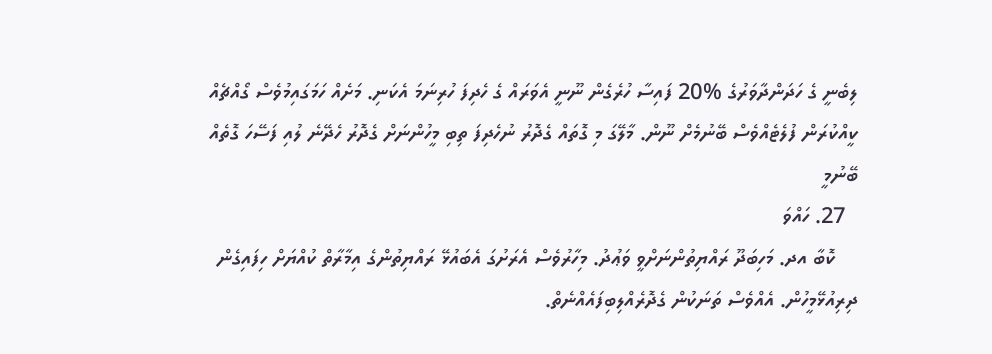ލިބެނީ ގެ ހަދަންދާވަރުގެ %20 ފައިސާ ހުރެގެން ނޫނީ އެވަރައް ގެ ހެދިފަ ހުރިނަމަ އެކަނި. މަށެއް ހަމަގައިމުވެސް ގޯއްޗެއް ކީއްކުރަން ފުލެޓެއްވެސް ބޭނުމެށް ނޫން. މާލޭގަ މި ގޮތައް ގެދޮރު ނުހެދިފަ ތިބި މީހުންނަށް ގެދޮރު ހެދޭނެ ލުއި ފަސޭހަ ގޮތެއް ބޭނުމީ
  27. ހައްވަ
    ކޮބާ އދ. މަހިބަދޫ ރައްޔިތުންނަށްވީ ވަޢުދު. މިހާރުވެސް އެރަށުގަ އެބައުޅޭ ރައްޔިތުންގެ އިމާރާތް ކުއްޔަށް ހިފައިގެން ދިރިއުޅޭމީހުން. އެއްވެސް ތަނަކުން ގެދޮރެއްލިބިފައެއްނެތް.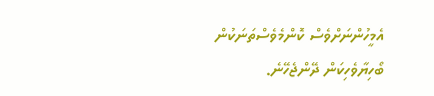އެމީހުންނަށްވެސް ކޮންމެވެސްތަނަކުން ބޯހިޔާވެހިކަން ދޭންޖެހޭނެ.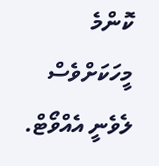ކޮންމެ މީހަކަށްވެސް ލެވެނީ އެއްވޯޓް.